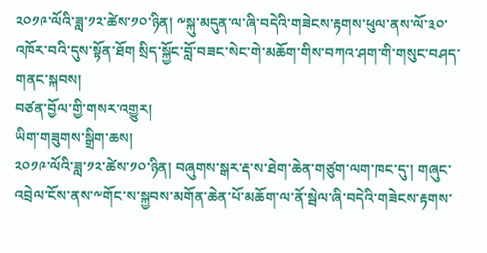༢༠༡༩་ལོའི་ཟླ་༡༢་ཚེས་༡༠་ཉིན། ༸སྐུ་མདུན་ལ་ཞི་བདེའི་གཟེངས་རྟགས་ཕུལ་ནས་ལོ་༣༠་འཁོར་བའི་དུས་སྟོན་ཐོག སྲིད་སྐྱོང་བློ་བཟང་སེང་གེ་མཆོག་གིས་བཀའ་ཤག་གི་གསུང་བཤད་གནང་སྐབས།
བཙན་བྱོལ་གྱི་གསར་འགྱུར།
ཡིག་གཟུགས་སྒྲིག་ཆས།
༢༠༡༩་ལོའི་ཟླ་༡༢་ཚེས་༡༠་ཉིན། བཞུགས་སྒར་རྡ་ས་ཐེག་ཆེན་གཙུག་ལག་ཁང་དུ་། གཞུང་འབྲེལ་ངོས་ནས་༸གོང་ས་སྐྱབས་མགོན་ཆེན་པོ་མཆོག་ལ་ནོ་སྦེལ་ཞི་བདེའི་གཟེངས་རྟགས་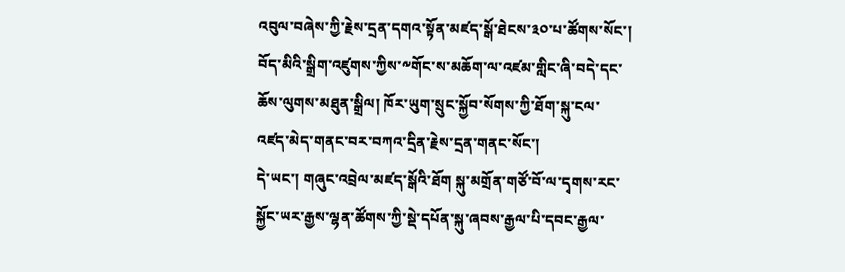འབུལ་བཞེས་ཀྱི་རྗེས་དྲན་དགའ་སྟོན་མཛད་སྒོ་ཐེངས་༣༠་པ་ཚོགས་སོང་། བོད་མིའི་སྒྲིག་འཛུགས་ཀྱིས་༸གོང་ས་མཆོག་ལ་འཛམ་གླིང་ཞི་བདེ་དང་ཆོས་ལུགས་མཐུན་སྒྲིལ། ཁོར་ཡུག་སྲུང་སྐྱོབ་སོགས་ཀྱི་ཐོག་སྐུ་ངལ་འཛད་མེད་གནང་བར་བཀའ་དྲིན་རྗེས་དྲན་གནང་སོང་།
དེ་ཡང་། གཞུང་འབྲེལ་མཛད་སྒོའི་ཐོག སྐུ་མགྲོན་གཙོ་བོ་ལ་དྭགས་རང་སྐྱོང་ཡར་རྒྱས་ལྷན་ཚོགས་ཀྱི་སྡེ་དཔོན་སྐུ་ཞབས་རྒྱལ་པི་དབང་རྒྱལ་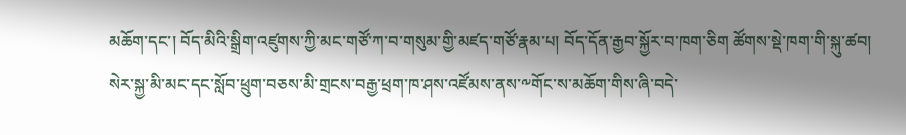མཆོག་དང་། བོད་མིའི་སྒྲིག་འཛུགས་ཀྱི་མང་གཙོ་ཀ་བ་གསུམ་གྱི་མཛད་གཙོ་རྣམ་པ། བོད་དོན་རྒྱབ་སྐྱོར་བ་ཁག་ཅིག ཚོགས་སྡེ་ཁག་གི་སྐུ་ཚབ། སེར་སྐྱ་མི་མང་དང་སློབ་ཕྲུག་བཅས་མི་གྲངས་བརྒྱ་ཕྲག་ཁ་ཤས་འཛོམས་ནས་༸གོང་ས་མཆོག་གིས་ཞི་བདེ་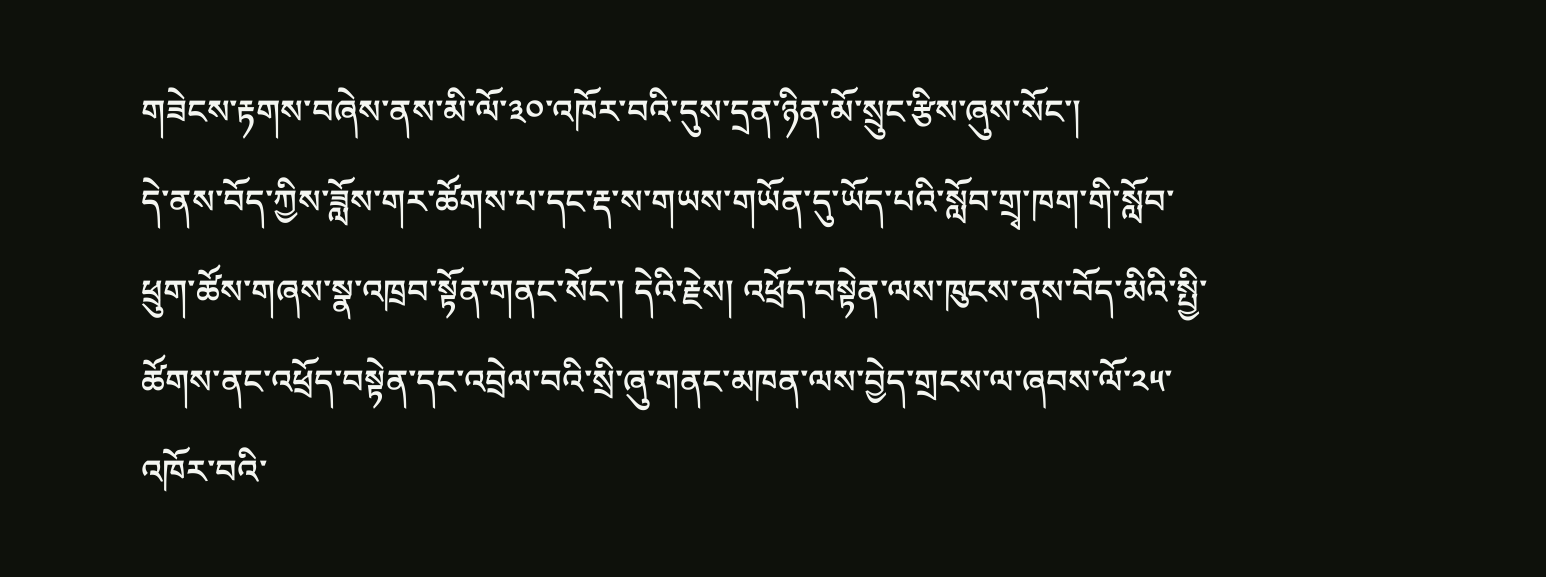གཟེངས་རྟགས་བཞེས་ནས་མི་ལོ་༣༠་འཁོར་བའི་དུས་དྲན་ཉིན་མོ་སྲུང་རྩིས་ཞུས་སོང་།
དེ་ནས་བོད་ཀྱིས་ཟློས་གར་ཚོགས་པ་དང་རྡ་ས་གཡས་གཡོན་དུ་ཡོད་པའི་སློབ་གྲྭ་ཁག་གི་སློབ་ཕྲུག་ཚོས་གཞས་སྣ་འཁྲབ་སྟོན་གནང་སོང་། དེའི་རྗེས། འཕྲོད་བསྟེན་ལས་ཁུངས་ནས་བོད་མིའི་སྤྱི་ཚོགས་ནང་འཕྲོད་བསྟེན་དང་འབྲེལ་བའི་སྲི་ཞུ་གནང་མཁན་ལས་བྱེད་གྲངས་ལ་ཞབས་ལོ་༢༥་འཁོར་བའི་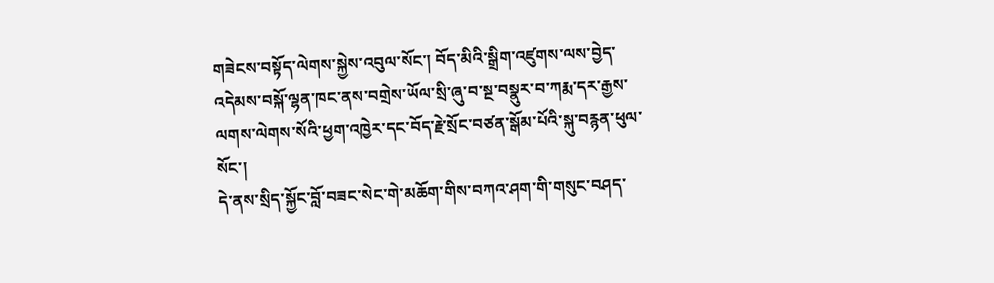གཟེངས་བསྟོད་ལེགས་སྐྱེས་འབུལ་སོང་། བོད་མིའི་སྒྲིག་འཛུགས་ལས་བྱེད་འདེམས་བསྐོ་ལྷན་ཁང་ནས་བགྲེས་ཡོལ་སྲི་ཞུ་བ་སྔ་བསྣུར་བ་ཀརྨ་དར་རྒྱས་ལགས་ལེགས་སོའི་ཕྱག་འཁྱེར་དང་བོད་རྗེ་སྲོང་བཙན་སྒོམ་པོའི་སྐུ་བརྙན་ཕུལ་སོང་།
དེ་ནས་སྲིད་སྐྱོང་བློ་བཟང་སེང་གེ་མཆོག་གིས་བཀའ་ཤག་གི་གསུང་བཤད་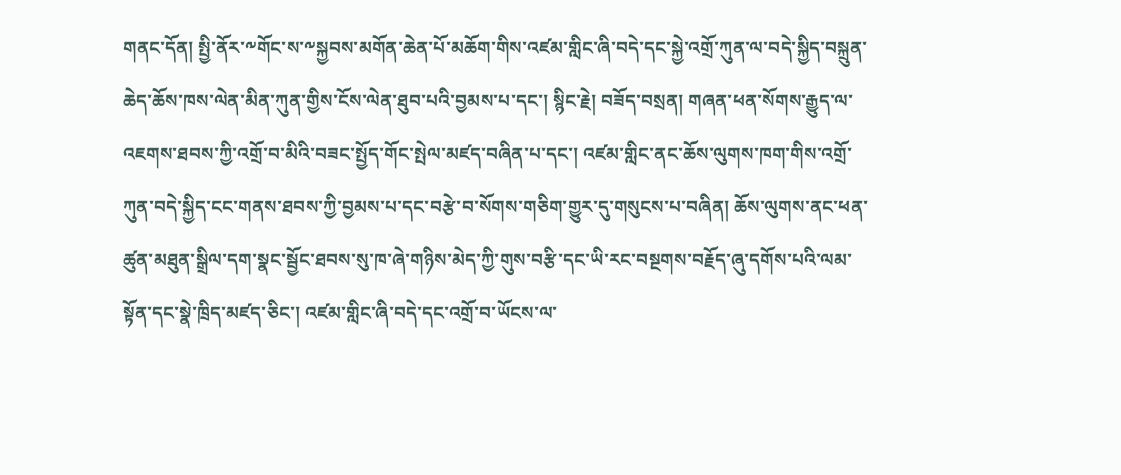གནང་དོན། སྤྱི་ནོར་༸གོང་ས་༸སྐྱབས་མགོན་ཆེན་པོ་མཆོག་གིས་འཛམ་གླིང་ཞི་བདེ་དང་སྐྱེ་འགྲོ་ཀུན་ལ་བདེ་སྐྱིད་བསྐྲུན་ཆེད་ཆོས་ཁས་ལེན་མིན་ཀུན་གྱིས་ངོས་ལེན་ཐུབ་པའི་བྱམས་པ་དང་། སྙིང་རྗེ། བཟོད་བསྲན། གཞན་ཕན་སོགས་རྒྱུད་ལ་འཇགས་ཐབས་ཀྱི་འགྲོ་བ་མིའི་བཟང་སྤྱོད་གོང་སྤེལ་མཛད་བཞིན་པ་དང་། འཛམ་གླིང་ནང་ཆོས་ལུགས་ཁག་གིས་འགྲོ་ཀུན་བདེ་སྐྱིད་ངང་གནས་ཐབས་ཀྱི་བྱམས་པ་དང་བརྩེ་བ་སོགས་གཅིག་གྱུར་དུ་གསུངས་པ་བཞིན། ཆོས་ལུགས་ནང་ཕན་ཚུན་མཐུན་སྒྲིལ་དག་སྣང་སྦྱོང་ཐབས་སུ་ཁ་ཞེ་གཉིས་མེད་ཀྱི་གུས་བརྩི་དང་ཡི་རང་བསྔགས་བརྗོད་ཞུ་དགོས་པའི་ལམ་སྟོན་དང་སྣེ་ཁྲིད་མཛད་ཅིང་། འཛམ་གླིང་ཞི་བདེ་དང་འགྲོ་བ་ཡོངས་ལ་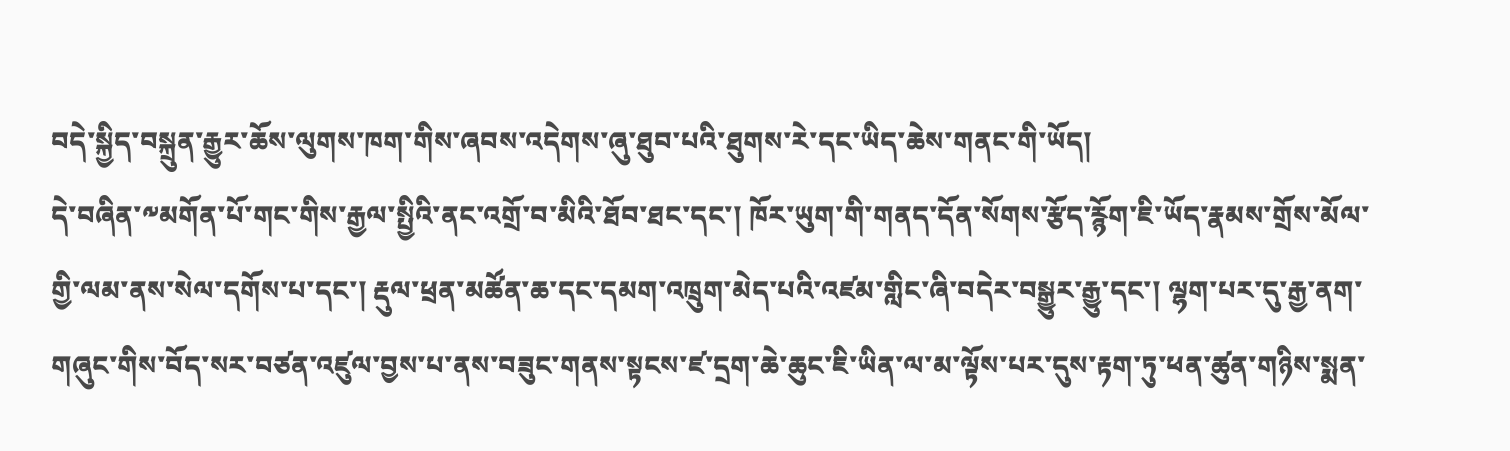བདེ་སྐྱིད་བསྐྲུན་རྒྱུར་ཆོས་ལུགས་ཁག་གིས་ཞབས་འདེགས་ཞུ་ཐུབ་པའི་ཐུགས་རེ་དང་ཡིད་ཆེས་གནང་གི་ཡོད།
དེ་བཞིན་༸མགོན་པོ་གང་གིས་རྒྱལ་སྤྱིའི་ནང་འགྲོ་བ་མིའི་ཐོབ་ཐང་དང་། ཁོར་ཡུག་གི་གནད་དོན་སོགས་རྩོད་རྙོག་ཇི་ཡོད་རྣམས་གྲོས་མོལ་གྱི་ལམ་ནས་སེལ་དགོས་པ་དང་། རྡུལ་ཕྲན་མཚོན་ཆ་དང་དམག་འཁྲུག་མེད་པའི་འཛམ་གླིང་ཞི་བདེར་བསྒྱུར་རྒྱུ་དང་། ལྷག་པར་དུ་རྒྱ་ནག་གཞུང་གིས་བོད་སར་བཙན་འཛུལ་བྱས་པ་ནས་བཟུང་གནས་སྟངས་ཛ་དྲག་ཆེ་ཆུང་ཇི་ཡིན་ལ་མ་ལྟོས་པར་དུས་རྟག་ཏུ་ཕན་ཚུན་གཉིས་སྨན་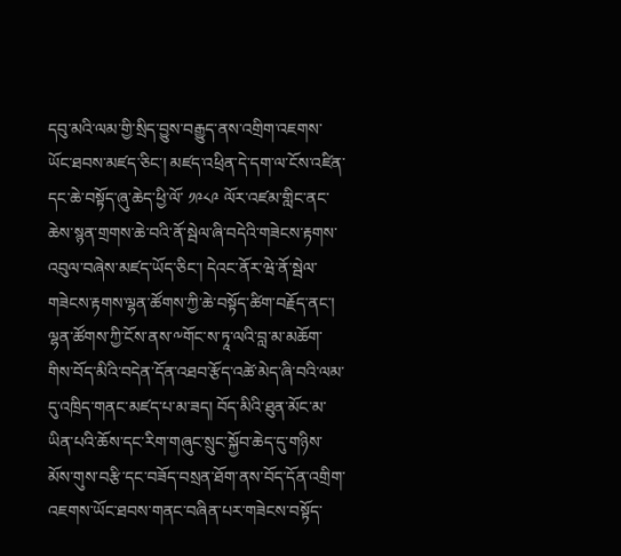དབུ་མའི་ལམ་གྱི་སྲིད་བྱུས་བརྒྱུད་ནས་འགྲིག་འཇགས་ཡོང་ཐབས་མཛད་ཅིང་། མཛད་འཕྲིན་དེ་དག་ལ་ངོས་འཛིན་དང་ཆེ་བསྟོད་ཞུ་ཆེད་ཕྱི་ལོ་ ༡༩༨༩ ལོར་འཛམ་གླིང་ནང་ཆེས་སྙན་གྲགས་ཆེ་བའི་ནོ་སྦེལ་ཞི་བདེའི་གཟེངས་རྟགས་འབུལ་བཞེས་མཛད་ཡོད་ཅིང་། དེའང་ནོར་ཝེ་ནོ་སྦེལ་གཟེངས་རྟགས་ལྷན་ཚོགས་ཀྱི་ཆེ་བསྟོད་ཚིག་བརྗོད་ནང་། ལྷན་ཚོགས་ཀྱི་ངོས་ནས་༸གོང་ས་ཏཱ་ལའི་བླ་མ་མཆོག་གིས་བོད་མིའི་བདེན་དོན་འཐབ་རྩོད་འཚེ་མེད་ཞི་བའི་ལམ་དུ་འཁྲིད་གནང་མཛད་པ་མ་ཟད། བོད་མིའི་ཐུན་མོང་མ་ཡིན་པའི་ཆོས་དང་རིག་གཞུང་སྲུང་སྐྱོབ་ཆེད་དུ་གཉིས་མོས་གུས་བརྩི་དང་བཟོད་བསྲན་ཐོག་ནས་བོད་དོན་འགྲིག་འཇགས་ཡོང་ཐབས་གནང་བཞིན་པར་གཟེངས་བསྟོད་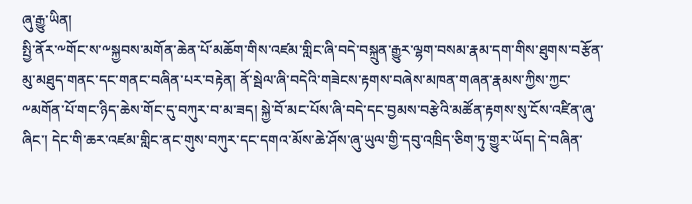ཞུ་རྒྱུ་ཡིན།
སྤྱི་ནོར་༸གོང་ས་༸སྐྱབས་མགོན་ཆེན་པོ་མཆོག་གིས་འཛམ་གླིང་ཞི་བདེ་བསྐྲུན་རྒྱུར་ལྷག་བསམ་རྣམ་དག་གིས་ཐུགས་བརྩོན་མུ་མཐུད་གནང་དང་གནང་བཞིན་པར་བརྟེན། ནོ་སྦེལ་ཞི་བདེའི་གཟེངས་རྟགས་བཞེས་མཁན་གཞན་རྣམས་ཀྱིས་ཀྱང་༸མགོན་པོ་གང་ཉིད་ཆེས་གོང་དུ་བཀུར་བ་མ་ཟད། སྐྱེ་བོ་མང་པོས་ཞི་བདེ་དང་བྱམས་བརྩེའི་མཚོན་རྟགས་སུ་ངོས་འཛིན་ཞུ་ཞིང་། དེང་གི་ཆར་འཛམ་གླིང་ནང་གུས་བཀུར་དང་དགའ་མོས་ཆེ་ཤོས་ཞུ་ཡུལ་གྱི་དབུ་འཁྲིད་ཅིག་ཏུ་གྱུར་ཡོད། དེ་བཞིན་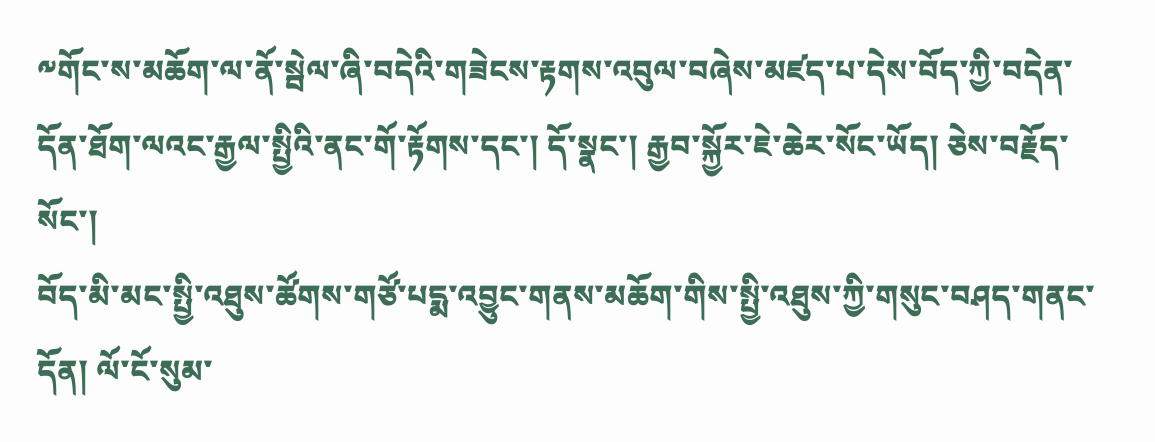༸གོང་ས་མཆོག་ལ་ནོ་སྦེལ་ཞི་བདེའི་གཟེངས་རྟགས་འབུལ་བཞེས་མཛད་པ་དེས་བོད་ཀྱི་བདེན་དོན་ཐོག་ལའང་རྒྱལ་སྤྱིའི་ནང་གོ་རྟོགས་དང་། དོ་སྣང་། རྒྱབ་སྐྱོར་ཇེ་ཆེར་སོང་ཡོད། ཅེས་བརྗོད་སོང་།
བོད་མི་མང་སྤྱི་འཐུས་ཚོགས་གཙོ་པདྨ་འབྱུང་གནས་མཆོག་གིས་སྤྱི་འཐུས་ཀྱི་གསུང་བཤད་གནང་དོན། ལོ་ངོ་སུམ་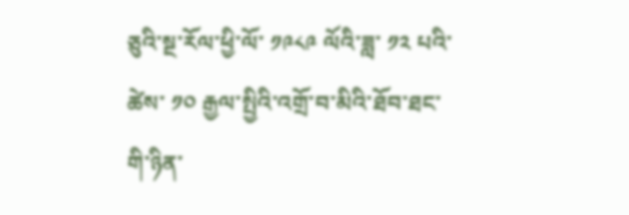ཅུའི་སྔ་རོལ་ཕྱི་ལོ་ ༡༩༨༩ ལོའི་ཟླ་ ༡༢ པའི་ཚེས་ ༡༠ རྒྱལ་སྤྱིའི་འགྲོ་བ་མིའི་ཐོབ་ཐང་གི་ཉིན་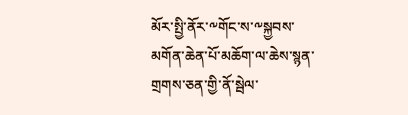མོར་སྤྱི་ནོར་༸གོང་ས་༸སྐྱབས་མགོན་ཆེན་པོ་མཆོག་ལ་ཆེས་སྙན་གྲགས་ཅན་གྱི་ནོ་སྦེལ་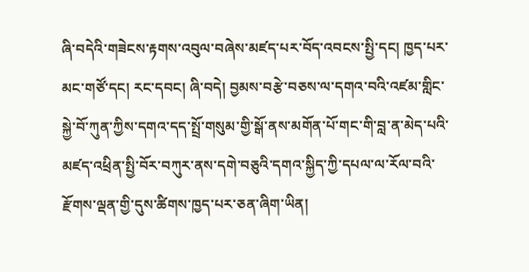ཞི་བདེའི་གཟེངས་རྟགས་འབུལ་བཞེས་མཛད་པར་བོད་འབངས་སྤྱི་དང། ཁྱད་པར་མང་གཙོ་དང། རང་དབང། ཞི་བདེ། བྱམས་བརྩེ་བཅས་ལ་དགའ་བའི་འཛམ་གླིང་སྐྱེ་བོ་ཀུན་ཀྱིས་དགའ་དད་སྤྲོ་གསུམ་གྱི་སྒོ་ནས་མགོན་པོ་གང་གི་བླ་ན་མེད་པའི་མཛད་འཕྲིན་སྤྱི་བོར་བཀུར་ནས་དགེ་བཅུའི་དགའ་སྐྱིད་ཀྱི་དཔལ་ལ་རོལ་བའི་རྫོགས་ལྡན་གྱི་དུས་ཚིགས་ཁྱད་པར་ཅན་ཞིག་ཡིན།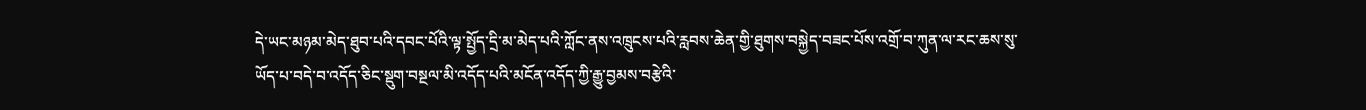དེ་ཡང་མཉམ་མེད་ཐུབ་པའི་དབང་པོའི་ལྟ་སྤྱོད་དྲི་མ་མེད་པའི་ཀློང་ནས་འཁྲུངས་པའི་རླབས་ཆེན་གྱི་ཐུགས་བསྐྱེད་བཟང་པོས་འགྲོ་བ་ཀུན་ལ་རང་ཆས་སུ་ཡོད་པ་བདེ་བ་འདོད་ཅིང་སྡུག་བསྔལ་མི་འདོད་པའི་མངོན་འདོད་ཀྱི་རྒྱུ་བྱམས་བརྩེའི་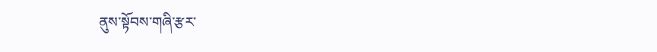ནུས་སྟོབས་གཞི་རྩར་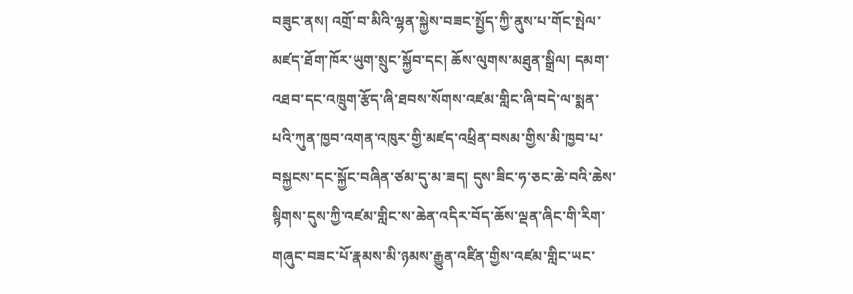བཟུང་ནས། འགྲོ་བ་མིའི་ལྷན་སྐྱེས་བཟང་སྤྱོད་ཀྱི་ནུས་པ་གོང་སྤེལ་མཛད་ཐོག་ཁོར་ཡུག་སྲུང་སྐྱོབ་དང། ཆོས་ལུགས་མཐུན་སྒྲིལ། དམག་འཐབ་དང་འཁྲུག་རྩོད་ཞི་ཐབས་སོགས་འཛམ་གླིང་ཞི་བདེ་ལ་སྨན་པའི་ཀུན་ཁྱབ་འགན་འཁུར་གྱི་མཛད་འཕྲིན་བསམ་གྱིས་མི་ཁྱབ་པ་བསྐྱངས་དང་སྐྱོང་བཞིན་ཙམ་དུ་མ་ཟད། དུས་ཟིང་ཧ་ཅང་ཆེ་བའི་ཆེས་སྙིགས་དུས་ཀྱི་འཛམ་གླིང་ས་ཆེན་འདིར་བོད་ཆོས་ལྡན་ཞིང་གི་རིག་གཞུང་བཟང་པོ་རྣམས་མི་ཉམས་རྒྱུན་འཛིན་གྱིས་འཛམ་གླིང་ཡང་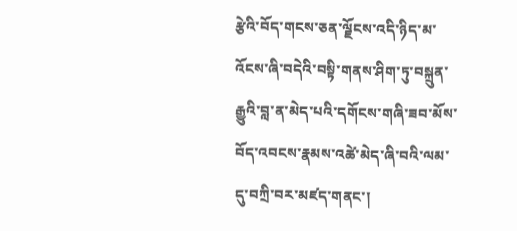རྩེའི་བོད་གངས་ཅན་ལྗོངས་འདི་ཉིད་མ་འོངས་ཞི་བདེའི་བསྟི་གནས་ཤིག་ཏུ་བསྐྲུན་རྒྱུའི་བླ་ན་མེད་པའི་དགོངས་གཞི་ཟབ་མོས་བོད་འབངས་རྣམས་འཚེ་མེད་ཞི་བའི་ལམ་དུ་བཀྲི་བར་མཛད་གནང་།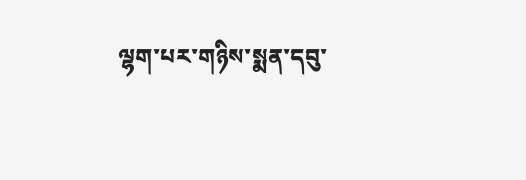ལྷག་པར་གཉིས་སྨན་དབུ་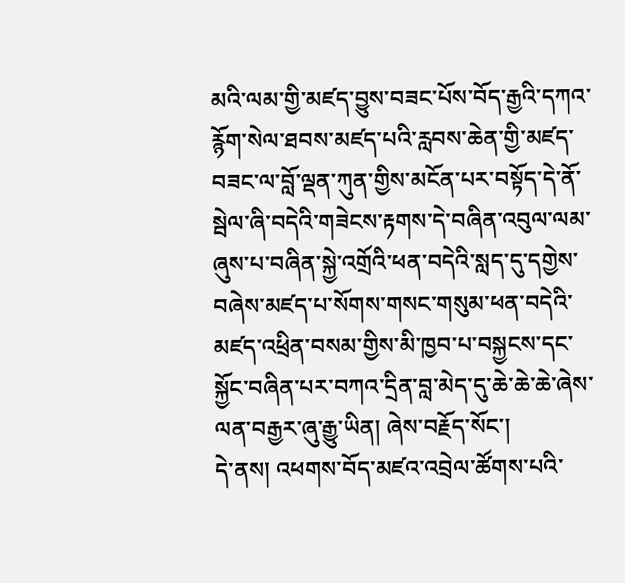མའི་ལམ་གྱི་མཛད་བྱུས་བཟང་པོས་བོད་རྒྱའི་དཀའ་རྙོག་སེལ་ཐབས་མཛད་པའི་རླབས་ཆེན་གྱི་མཛད་བཟང་ལ་བློ་ལྡན་ཀུན་གྱིས་མངོན་པར་བསྟོད་དེ་ནོ་སྦེལ་ཞི་བདེའི་གཟེངས་རྟགས་དེ་བཞིན་འབུལ་ལམ་ཞུས་པ་བཞིན་སྐྱེ་འགྲོའི་ཕན་བདེའི་སླད་དུ་དགྱེས་བཞེས་མཛད་པ་སོགས་གསང་གསུམ་ཕན་བདེའི་མཛད་འཕྲིན་བསམ་གྱིས་མི་ཁྱབ་པ་བསྐྱངས་དང་སྐྱོང་བཞིན་པར་བཀའ་དྲིན་བླ་མེད་དུ་ཆེ་ཆེ་ཆེ་ཞེས་ལན་བརྒྱར་ཞུ་རྒྱུ་ཡིན། ཞེས་བརྗོད་སོང་།
དེ་ནས། འཕགས་བོད་མཛའ་འབྲེལ་ཚོགས་པའི་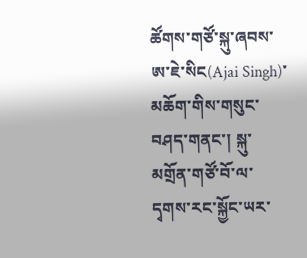ཚོགས་གཙོ་སྐུ་ཞབས་ཨ་ཇེ་སིང(Ajai Singh)་མཆོག་གིས་གསུང་བཤད་གནང་། སྐུ་མགྲོན་གཙོ་བོ་ལ་དྭགས་རང་སྐྱོང་ཡར་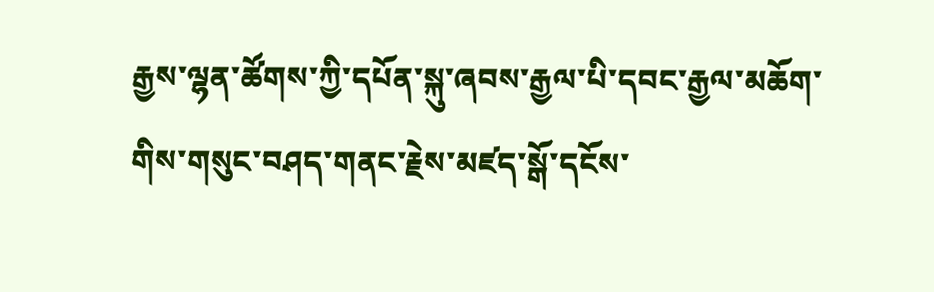རྒྱས་ལྷན་ཚོགས་ཀྱི་དཔོན་སྐུ་ཞབས་རྒྱལ་པི་དབང་རྒྱལ་མཆོག་གིས་གསུང་བཤད་གནང་རྗེས་མཛད་སྒོ་དངོས་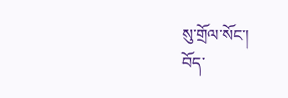སུ་གྲོལ་སོང་།
བོད་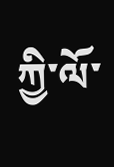ཀྱི་ལོ་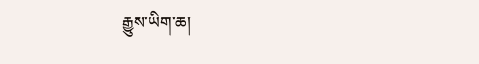རྒྱུས་ཡིག་ཆ།